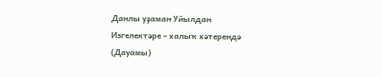Данлы уҙаман Уйылдан
Изгелектәре – халыҡ хәтерендә
(Дауамы)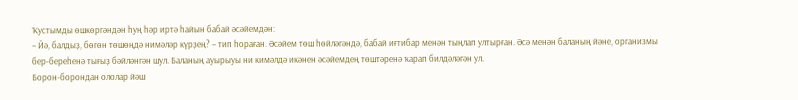Ҡустымды өшкөргәндән һуң һәр иртә һайын бабай әсәйемдән:
– Йә, балдыҙ, бөгөн төшөңдә нимәләр күрҙең? – тип һораған. Әсәйем төш һөйләгәндә, бабай иғтибар менән тыңлап ултырған. Әсә менән баланың йәне, организмы бер-береһенә тығыҙ бәйләнгән шул. Баланың ауырыуы ни кимәлдә икәнен әсәйемдең төштәренә ҡарап билдәләгән ул.
Борон-борондан ололар йәш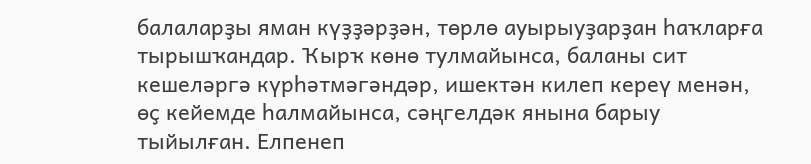балаларҙы яман күҙҙәрҙән, төрлө ауырыуҙарҙан һаҡларға тырышҡандар. Ҡырҡ көнө тулмайынса, баланы сит кешеләргә күрһәтмәгәндәр, ишектән килеп кереү менән, өҫ кейемде һалмайынса, сәңгелдәк янына барыу тыйылған. Елпенеп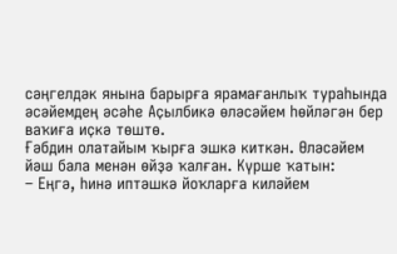сәңгелдәк янына барырға ярамағанлыҡ тураһында әсәйемдең әсәһе Аҫылбикә өләсәйем һөйләгән бер ваҡиға иҫкә төштө.
Ғәбдин олатайым ҡырға эшкә киткән. Өләсәйем йәш бала менән өйҙә ҡалған. Күрше ҡатын:
– Еңгә, һинә иптәшкә йоҡларға киләйем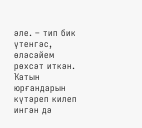әле. – тип бик үтенгәс, өләсәйем рөхсәт иткән. Ҡатын юрғандарын күтәреп килеп ингән дә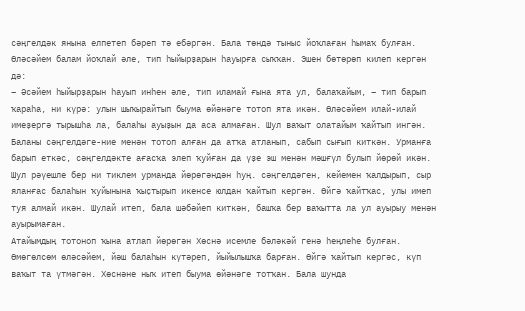сәңгелдәк янына елпетеп бәреп тә ебәргән. Бала төндә тыныс йоҡлаған һымаҡ булған. Өләсәйем балам йоҡлай әле, тип һыйырҙарын һауырға сыҡҡан. Эшен бөтөрөп килеп кергән дә:
– Әсәйем һыйырҙарын һауып инһен әле, тип иламай ғына ята ул, балаҡайым, – тип барып ҡараһа, ни күрә: улын шыҡырайтып быума өйәнәге тотоп ята икән. Өләсәйем илай-илай имеҙергә тырышһа ла, балаһы ауыҙын да аса алмаған. Шул ваҡыт олатайым ҡайтып ингән. Баланы сәңгелдәге-ние менән тотоп алған да атҡа атланып, сабып сығып киткән. Урманға барып еткәс, сәңгелдәкте ағасҡа элеп ҡуйған да үҙе эш менән мәшғүл булып йөрөй икән. Шул рәүешле бер ни тиклем урманда йөрөгәндән һуң. сәңгелдәген, кейемен ҡалдырып, сыр яланғас балаһын ҡуйынына ҡыҫтырып икенсе юлдан ҡайтып кергән. Өйгә ҡайтҡас, улы имеп туя алмай икән. Шулай итеп, бала шәбәйеп киткән, башҡа бер ваҡытта ла ул ауырыу менән ауырымаған.
Атайымдың тотоноп ҡына атлап йөрөгән Хөснә исемле бәләкәй генә һеңлеһе булған. Өмөгөлсөм өләсәйем, йәш балаһын күтәреп, йыйылышҡа барған. Өйгә ҡайтып кергәс, күп ваҡыт та үтмәгән. Хөснәне ныҡ итеп быума өйәнәге тотҡан. Бала шунда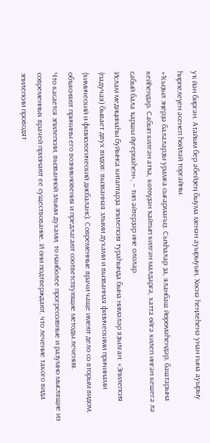уҡ йән биргән. Атайым бер әбейҙең быума менән ауырыуын, Хөснә һеңлеһенә унан ғына ауырыу һирпелеүен әсенеп һөйләй торгайны.
«Ҡыҙыл эңерҙә балаларҙы урамға сығармағыҙ. Сыҡһалар ҙа, яланбаш йөрөмәһендәр, баштарына кейһендәр. Сабып килгән атҡа, көтөүҙән ҡайтып килгән малдарға, хатта өйгә килеп ингән кешегә лә сабый бала ҡаршы йүгермәһен», – тип әйтерҙәр ине ололар.
Ислам медицинаһы буйынса китаптарҙа эпилепсия тураһында бына нимәләр яҙылған: «Эпилепсия (падучая) бывает двух видов: вызванная злыми духами и вызванная физическими причинами (химический и физиологический дисбаланс). Современные врачи чаще имеют дело со вторым видом, объясняют причины его возникновения и предлагают соответствующие методы лечения.
Что касается эпилепсии, вызванной злыми духами, то наиболее прогрессивные и разумно мыслящие из современных врачей признают ее существование. И они подтверждают, что лечение такого вида эпилепсии проводят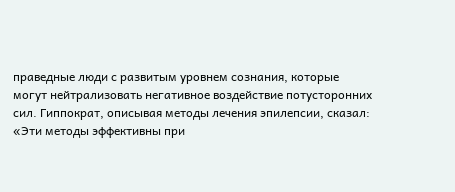праведные люди с развитым уровнем сознания, которые могут нейтрализовать негативное воздействие потусторонних сил. Гиппократ, описывая методы лечения эпилепсии, сказал: «Эти методы эффективны при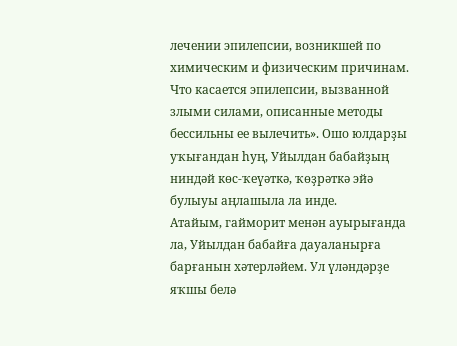лечении эпилепсии, возникшей по химическим и физическим причинам. Что касается эпилепсии, вызванной злыми силами, описанные методы бессильны ее вылечить». Ошо юлдарҙы уҡығандан һуң, Уйылдан бабайҙың ниндәй көс-ҡеүәткә, ҡөҙрәткә эйә булыуы аңлашыла ла инде.
Атайым, гайморит менән ауырығанда ла, Уйылдан бабайға дауаланырға барғанын хәтерләйем. Ул үләндәрҙе яҡшы белә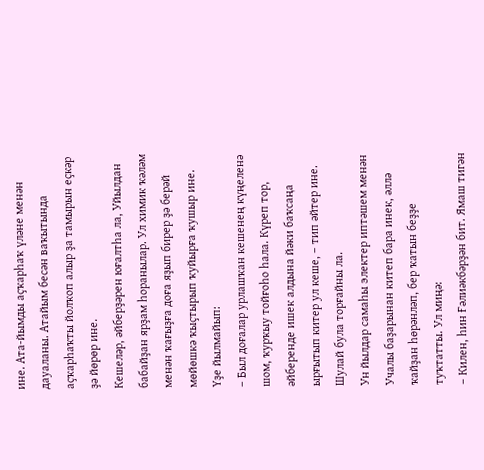ине. Ата-йымды аҫҡарһаҡ үләне менән дауаланы. Атайым бесән ваҡытында аҫҡарһаҡты йолҡоп алыр ҙа тамырын еҫкәр ҙә йөрөр ине.
Кешеләр, әйберҙәрен юғалтһа ла, Уйылдан бабайҙан ярҙам һоранылар. Ул химик ҡәләм менән ҡағыҙға доға яҙып бирер ҙә берәй мөйөшкә ҡыҫтырып ҡуйырға ҡушыр ине. Үҙе йылмайып:
– Был доғалар урлашҡан кешенең күңеленә шом, ҡурҡыу тойғоһо һала. Күреп тор, әйберенде ишек алдына йәки баҡсаңа ырғытып китер ул кеше, – тип әйтер ине. Шулай була торғайны ла.
Ун йылдар самаһы электер иптәшем менән Учалы баҙарынан китеп бара инек, әллә ҡайҙан һөрәнләп, бер ҡатын беҙҙе туҡтатты. Ул миңә:
– Килен, һин Ғәлиәкбәрҙән бит. Ямаш тигән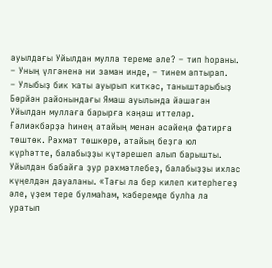ауылдағы Уйылдан мулла тереме әле? – тип һораны.
– Уның үлгәненә ни заман инде, – тинем аптырап.
– Улыбыҙ бик ҡаты ауырып киткәс, таныштарыбыҙ Бөрйән районындағы Ямаш ауылында йәшәгән Уйылдан муллаға барырға кәңәш иттеләр. Ғәлиәкбәрҙә һинең атайың менән әсәйеңә фатирға төштөк. Рәхмәт төшкөрө, атайың беҙгә юл күрһәтте, балабыҙҙы күтәрешеп алып барышты. Уйылдан бабайға ҙур рәхмәтлебеҙ, балабыҙҙы ихлас күңелдән дауаланы. «Тағы ла бер килеп китерһегеҙ әле, үҙем тере булмаһам, ҡәберемде булһа ла уратып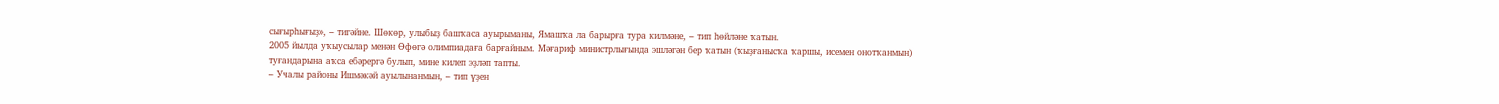сығырһығыҙ», – тигәйне. Шөкөр, улыбыҙ башҡаса ауырыманы, Ямашҡа ла барырға тура килмәне, – тип һөйләне ҡатын.
2005 йылда уҡыусылар менән Өфөгә олимпиадаға барғайным. Мәғариф министрлығында эшләгән бер ҡатын (ҡыҙғанысҡа ҡаршы, исемен онотҡанмын) туғандарына аҡса ебәрергә булып, мине килеп эҙләп тапты.
– Учалы районы Ишмәкәй ауылынанмын, – тип үҙен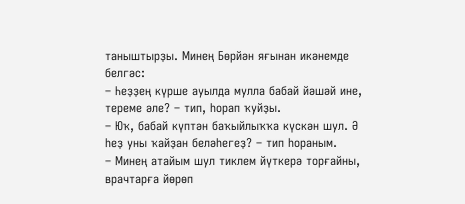таныштырҙы. Минең Бөрйән яғынан икәнемде белгәс:
– Һеҙҙең күрше ауылда мулла бабай йәшәй ине, тереме әле? – тип, һорап ҡуйҙы.
– Юҡ, бабай күптән баҡыйлыҡҡа күскән шул. Ә һеҙ уны ҡайҙан беләһегеҙ? – тип һораным.
– Минең атайым шул тиклем йүткерә торғайны, врачтарға йөрөп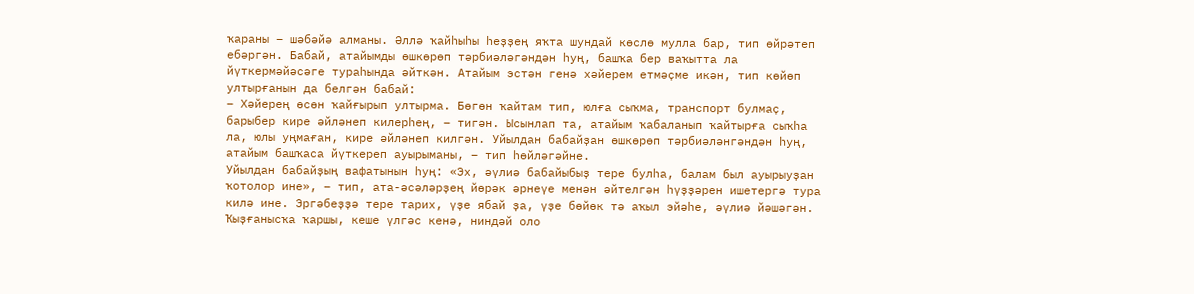ҡараны – шәбәйә алманы. Әллә ҡайһыһы һеҙҙең яҡта шундай көслө мулла бар, тип өйрәтеп ебәргән. Бабай, атайымды өшкөрөп тәрбиәләгәндән һуң, башҡа бер ваҡытта ла йүткермәйәсәге тураһында әйткән. Атайым эстән генә хәйерем етмәҫме икән, тип көйөп ултырғанын да белгән бабай:
– Хәйерең өсөн ҡайғырып ултырма. Бөгөн ҡайтам тип, юлға сыҡма, транспорт булмаҫ, барыбер кире әйләнеп килерһең, – тигән. Ысынлап та, атайым ҡабаланып ҡайтырға сыҡһа ла, юлы уңмаған, кире әйләнеп килгән. Уйылдан бабайҙан өшкөрөп тәрбиәләнгәндән һуң, атайым башҡаса йүткереп ауырыманы, – тип һөйләгәйне.
Уйылдан бабайҙың вафатынын һуң: «Эх, әүлиә бабайыбыҙ тере булһа, балам был ауырыуҙан ҡотолор ине», – тип, ата-әсәләрҙең йөрәк әрнеүе менән әйтелгән һүҙҙәрен ишетергә тура килә ине. Эргәбеҙҙә тере тарих, үҙе ябай ҙа, үҙе бөйөк тә аҡыл эйәһе, әүлиә йәшәгән. Ҡыҙғанысҡа ҡаршы, кеше үлгәс кенә, ниндәй оло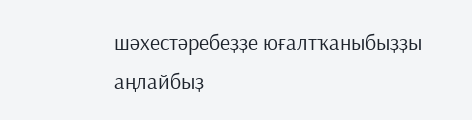шәхестәребеҙҙе юғалтҡаныбыҙҙы аңлайбыҙ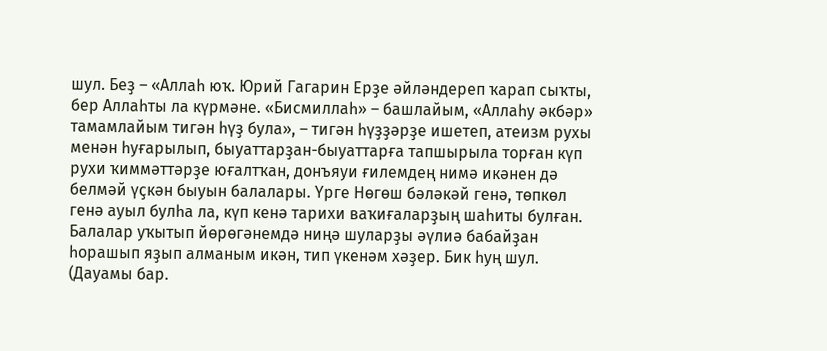шул. Беҙ – «Аллаһ юҡ. Юрий Гагарин Ерҙе әйләндереп ҡарап сыҡты, бер Аллаһты ла күрмәне. «Бисмиллаһ» – башлайым, «Аллаһу әкбәр» тамамлайым тигән һүҙ була», – тигән һүҙҙәрҙе ишетеп, атеизм рухы менән һуғарылып, быуаттарҙан-быуаттарға тапшырыла торған күп рухи ҡиммәттәрҙе юғалтҡан, донъяуи ғилемдең нимә икәнен дә белмәй үҫкән быуын балалары. Үрге Нөгөш бәләкәй генә, төпкөл генә ауыл булһа ла, күп кенә тарихи ваҡиғаларҙың шаһиты булған. Балалар уҡытып йөрөгәнемдә ниңә шуларҙы әүлиә бабайҙан һорашып яҙып алманым икән, тип үкенәм хәҙер. Бик һуң шул.
(Дауамы бар.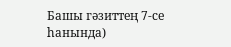Башы гәзиттең 7-се һанында)